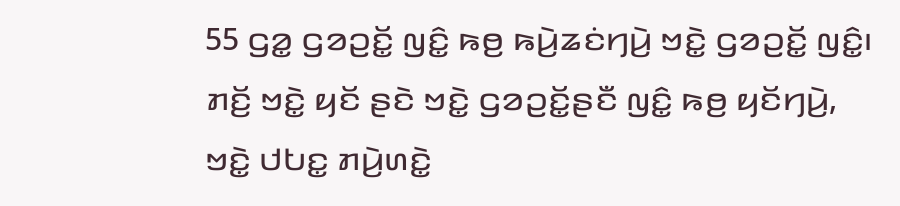55 ꤞꤤ꤭ ꤞꤤꤑꤢꤩ꤭ ꤜꤢꤨ꤭ ꤒꤥ꤬ ꤒꤣꤧ꤬ꤘꤢꤦꤚꤣꤧ꤬ ꤠꤢꤧ꤭ ꤞꤤꤑꤢꤩ꤭ ꤜꤢꤨ꤭꤯ ꤊꤢꤩ꤬ ꤠꤢꤧ꤭ ꤟꤢꤩ ꤔꤢꤧ ꤠꤢꤧ꤭ ꤞꤤꤑꤢꤩ꤭ꤔꤢꤪ ꤜꤢꤨ꤭ ꤒꤥ꤬ ꤟꤢꤩꤚꤣꤧ꤬, ꤠꤢꤧ꤭ ꤓꤝꤢ꤭ ꤊꤣꤧ꤬ꤛꤢꤧ꤭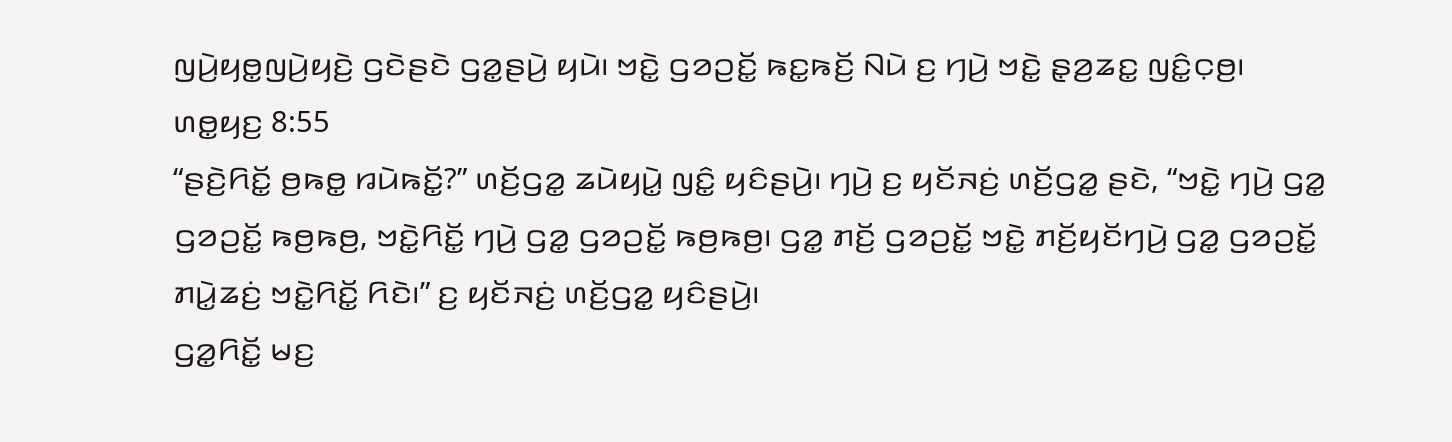ꤜꤣꤧ꤬ꤟꤥ꤭ꤜꤣꤧ꤬ꤟꤢꤧ꤬ ꤞꤢꤧꤔꤢꤧ ꤞꤤ꤭ꤔꤣꤧ꤬ ꤟꤣꤧ꤯ ꤠꤢꤧ꤭ ꤞꤤꤑꤢꤩ꤭ ꤒꤢ꤭ꤒꤢꤩ꤬ ꤡꤣꤧ ꤢ꤬ ꤚꤣꤧ꤬ ꤠꤢꤧ꤭ ꤔ꤫ꤤ꤬ꤘꤢ꤭ ꤜꤢꤨ꤭ꤍ꤫ꤥ꤬꤯
ꤛꤥ꤭ꤟꤢ꤬ 8:55
“ꤔꤢꤧ꤬ꤖꤢꤩ꤭ ꤥ꤬ꤒꤥ꤭ ꤙꤣꤧꤒꤢꤩ꤭?” ꤛꤢꤩ꤬ꤞꤤ꤭ ꤘꤣꤧꤟꤣꤧ꤭ ꤜꤢꤨ꤭ ꤟꤢꤨꤔꤣꤧ꤬꤯ ꤚꤣꤧ꤬ ꤢ꤬ ꤟꤢꤩꤏꤢꤦ꤬ ꤛꤢꤩ꤬ꤞꤤ꤭ ꤔꤢꤧ, “ꤠꤢꤧ꤭ ꤚꤣꤧ꤬ ꤞꤤ꤭ ꤞꤤꤑꤢꤩ꤭ ꤒꤥ꤬ꤒꤥ꤬, ꤠꤢꤧ꤭ꤖꤢꤩ꤭ ꤚꤣꤧ꤬ ꤞꤤ꤭ ꤞꤤꤑꤢꤩ꤭ ꤒꤥ꤬ꤒꤥ꤬꤯ ꤞꤤ꤭ ꤊꤢꤩ꤬ ꤞꤤꤑꤢꤩ꤭ ꤠꤢꤧ꤭ ꤊꤢꤩ꤬ꤟꤢꤩꤚꤣꤧ꤬ ꤞꤤ꤭ ꤞꤤꤑꤢꤩ꤭ ꤊꤣꤧ꤭ꤘꤢꤦ꤬ ꤠꤢꤧ꤭ꤖꤢꤩ꤭ ꤖꤢꤧ꤯” ꤢ꤬ ꤟꤢꤩꤏꤢꤦ꤬ ꤛꤢꤩ꤬ꤞꤤ꤭ ꤟꤢꤨꤔꤣꤧ꤬꤯
ꤞꤤ꤭ꤖꤢꤩ꤭ ꤗꤢ꤬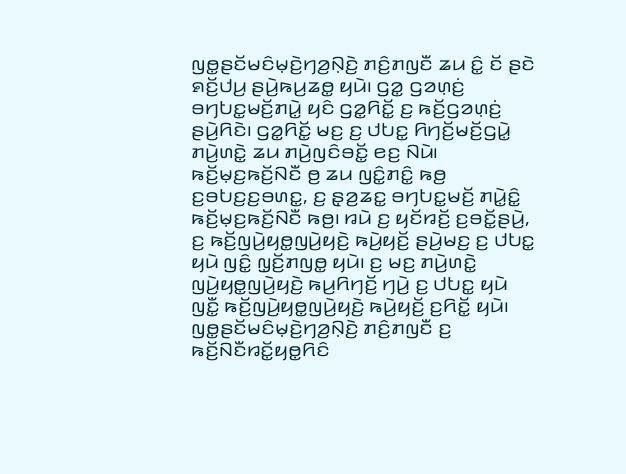ꤜꤥ꤭ꤔꤢꤩꤗꤢꤨꤗ꤫ꤢꤧ꤬ꤚꤤ꤬ꤡ꤫ꤢꤧ꤬ ꤊꤢꤨ꤬ꤊꤜꤢꤪ ꤘꤣ ꤢꤨ꤭ ꤢꤩ ꤔꤢꤧ ꤎꤢꤩ꤬ꤓꤣ꤬ ꤔꤣꤧ꤬ꤒꤣ꤬ꤘꤥ꤭ ꤟꤣꤧ꤯ ꤞꤤ꤭ ꤞꤤꤛ꤫ꤢꤦ꤬ ꤋꤚꤝꤢ꤭ꤗꤢꤩ꤬ꤊꤣꤧ꤭ ꤟꤢꤨ ꤞꤤ꤭ꤖꤢꤩ꤭ ꤢ꤬ ꤒꤢꤩ꤬ꤞꤤꤛ꤫ꤢꤦ꤬ ꤔꤣꤧ꤬ꤖꤢꤧ꤯ ꤞꤤ꤭ꤖꤢꤩ꤭ ꤗꤢ꤬ ꤢ꤬ ꤓꤝꤢ꤭ ꤖꤚꤢꤩ꤬ꤗꤢꤩ꤬ꤞꤣꤧ꤭ ꤊꤣꤧ꤬ꤛꤢꤧ꤭ ꤘꤣ ꤊꤣꤧ꤬ꤜꤢꤨꤋꤢꤩ꤭ ꤕꤢ꤬ ꤡꤣꤧ꤯ ꤒꤢꤩ꤬ꤗ꤫ꤢ꤬ꤒꤢꤩ꤬ꤡꤢꤪ ꤥ꤬ ꤘꤣ ꤜꤢꤨ꤭ꤊꤢꤨ꤭ ꤒꤥ꤬ ꤢ꤬ꤋꤝꤢ꤬ꤢ꤬ꤋꤛꤢ꤭, ꤢ꤬ ꤔ꤫ꤤ꤬ꤘꤢ꤭ ꤋꤚꤝꤢ꤭ꤗꤢꤩ꤬ ꤊꤣꤧ꤭ꤢꤨ꤭ ꤒꤢꤩ꤬ꤗ꤫ꤢ꤬ꤒꤢꤩ꤬ꤡꤢꤪ ꤒꤥ꤬꤯ ꤙꤣꤧ ꤢ꤬ ꤟꤢꤩꤙꤢꤩ꤬ ꤢ꤬ꤋꤢꤩ꤭ꤔꤣꤧ꤬, ꤢ꤬ ꤒꤢꤩ꤬ꤜꤣꤧ꤬ꤟꤥ꤭ꤜꤣꤧ꤬ꤟꤢꤧ꤬ ꤒꤣꤧ꤬ꤟꤢꤩ꤬ ꤔꤣꤧ꤬ꤗꤢ꤬ ꤢ꤬ ꤓꤝꤢ꤭ ꤟꤣꤧ ꤜꤢꤨ꤭ ꤜ꤫ꤢꤩ꤬ꤊꤜꤥ꤭ ꤟꤣꤧ꤯ ꤢ꤬ ꤗꤢ꤬ ꤊꤣꤧ꤬ꤛꤢꤧ꤭ ꤜꤣꤧ꤬ꤟꤥ꤭ꤜꤣꤧ꤬ꤟꤢꤧ꤬ ꤒꤣ꤬ꤖꤚꤢꤩ꤬ ꤚꤣꤧ꤬ ꤢ꤬ ꤓꤝꤢ꤭ ꤟꤣꤧ ꤜꤢꤪ꤭ ꤒꤢꤩ꤬ꤜꤣꤧ꤬ꤟꤥ꤭ꤜꤣꤧ꤬ꤟꤢꤧ꤬ ꤒꤣꤧ꤬ꤟꤢꤩ꤬ ꤢ꤬ꤖꤢꤩ꤭ ꤟꤣꤧ꤯
ꤜꤥ꤭ꤔꤢꤩꤗꤢꤨꤗ꤫ꤢꤧ꤬ꤚꤤ꤬ꤡ꤫ꤢꤧ꤬ ꤊꤢꤨ꤬ꤊꤜꤢꤪ ꤢ꤬ ꤒꤢꤩ꤬ꤡꤢꤪꤙꤢꤩ꤭ꤟꤥ꤭ꤖꤢꤨ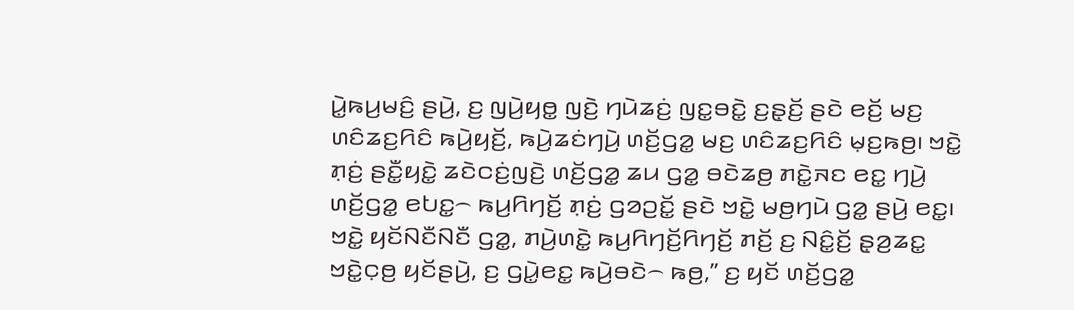ꤣꤧ꤭ꤒꤣ꤬ꤗꤢꤨ꤬ ꤔꤣꤧ꤬, ꤢ꤬ ꤜꤣꤧ꤬ꤟꤥ꤭ ꤜꤢꤧ꤬ ꤚꤣꤧꤘꤢꤦ꤬ ꤜꤢ꤭ꤋꤢꤧ꤭ ꤢ꤬ꤔ꤫ꤢꤩ꤬ ꤔꤢꤧ ꤕꤢꤩ꤬ ꤗꤢ꤬ ꤛꤢꤨꤘꤢ꤬ꤖꤢꤨ ꤒꤣꤧ꤬ꤟꤢꤩ꤬, ꤒꤣꤧ꤬ꤘꤢꤦꤚꤣꤧ꤬ ꤛꤢꤩ꤬ꤞꤤ꤭ ꤗꤢ꤬ ꤛꤢꤨꤘꤢ꤬ꤖꤢꤨ ꤗ꤫ꤢ꤬ꤒꤥ꤬꤯ ꤠꤢꤧ꤭ ꤊ꤫ꤢꤦ꤬ ꤔꤢꤪ꤭ꤟꤢꤧ꤭ ꤘꤢꤧꤍꤢꤦ꤬ꤜꤢꤧ꤬ ꤛꤢꤩ꤬ꤞꤤ꤭ ꤘꤣ ꤞꤤ꤭ ꤋꤢꤧꤘꤥ꤬ ꤊꤢꤧ꤭ꤏꤢ ꤕꤢ꤭ ꤚꤣꤧ꤬ ꤛꤢꤩ꤬ꤞꤤ꤭ ꤕꤝꤢ꤭꤮ ꤒꤣ꤬ꤖꤚꤢꤩ꤬ ꤊ꤫ꤢꤦ꤬ ꤞꤤꤑꤢꤩ꤭ ꤔꤢꤧ ꤠꤢꤧ꤭ ꤗꤥ꤬ꤚꤣꤧ ꤞꤤ꤭ ꤔꤣꤧ꤬ ꤕꤢ꤭꤯
ꤠꤢꤧ꤭ ꤟꤢꤩꤡꤢꤪꤡꤢꤪ ꤞꤤ꤭, ꤊꤣꤧ꤬ꤛꤢꤧ꤭ ꤒꤣ꤬ꤖꤚꤢꤩ꤬ꤖꤚꤢꤩ꤬ ꤊꤢꤩ꤬ ꤢ꤬ ꤡꤢꤨ꤭ꤢꤩ꤬ ꤔ꤫ꤤ꤬ꤘꤢ꤭ ꤠꤢꤧ꤭ꤍ꤫ꤥ꤬ ꤟꤢꤩꤔꤣꤧ꤬, ꤢ꤬ ꤞꤣꤧ꤭ꤕꤢ꤭ ꤒꤣꤧ꤬ꤋꤢꤧ꤮ ꤒꤥ꤬,” ꤢ꤬ ꤟꤢꤩ ꤛꤢꤩ꤬ꤞꤤ꤭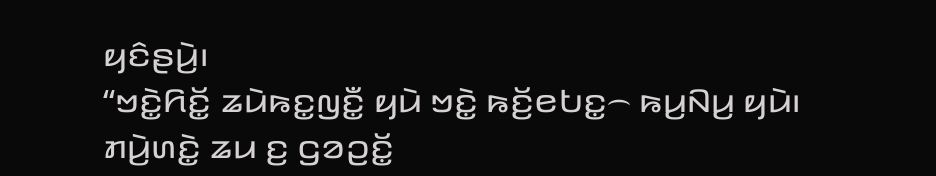ꤟꤢꤨꤔꤣꤧ꤬꤯
“ꤠꤢꤧ꤭ꤖꤢꤩ꤭ ꤘꤣꤧꤒꤢ꤭ꤜꤢꤪ꤭ ꤟꤣꤧ ꤠꤢꤧ꤭ ꤒꤢꤩ꤬ꤕꤝꤢ꤭꤮ ꤒꤣ꤬ꤡꤣ꤬ ꤟꤣꤧ꤯ ꤊꤣꤧ꤬ꤛꤢꤧ꤭ ꤘꤣ ꤢ꤬ ꤞꤤꤑꤢꤩ꤭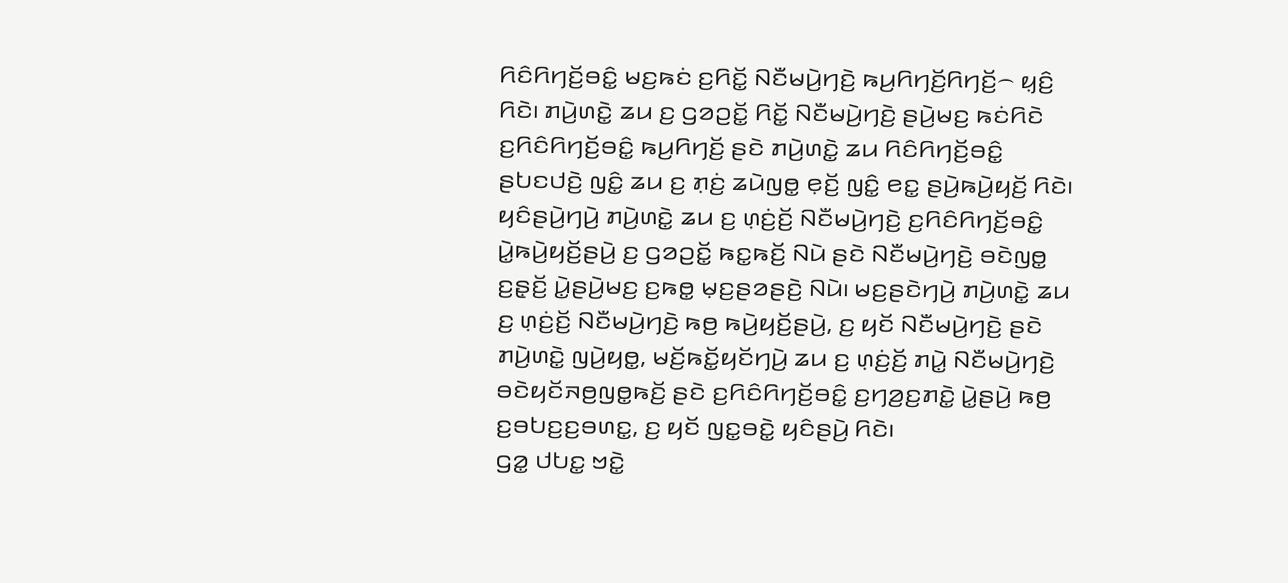ꤖꤢꤨꤖꤚꤢꤩ꤬ꤋꤢꤨ꤭ ꤗꤢ꤬ꤒꤢꤦ ꤢ꤬ꤖꤢꤩ꤭ ꤡꤢꤪꤗꤣꤧ꤬ꤚꤢꤧ꤬ ꤒꤣ꤬ꤖꤚꤢꤩ꤬ꤖꤚꤢꤩ꤬꤮ ꤟ꤫ꤢꤨ꤬ ꤖꤢꤧ꤯ ꤊꤣꤧ꤬ꤛꤢꤧ꤭ ꤘꤣ ꤢ꤬ ꤞꤤꤑꤢꤩ꤭ ꤖꤢꤩ꤭ ꤡꤢꤪꤗꤣꤧ꤬ꤚꤢꤧ꤬ ꤔꤣꤧ꤬ꤗꤢ꤬ ꤒꤢꤦꤖꤢꤧ ꤢ꤬ꤖꤢꤨꤖꤚꤢꤩ꤬ꤋꤢꤨ꤭ ꤒꤣ꤬ꤖꤚꤢꤩ꤬ ꤔꤢꤧ ꤊꤣꤧ꤬ꤛꤢꤧ꤭ ꤘꤣ ꤖꤢꤨꤖꤚꤢꤩ꤬ꤋꤢꤨ꤭ ꤔꤝꤢꤓꤢꤧ꤬ ꤜꤢꤨ꤭ ꤘꤣ ꤢ꤬ ꤊ꤫ꤢꤦ꤬ ꤘꤣꤧꤜꤥ꤭ ꤕ꤫ꤢꤩ꤬ ꤜꤢꤨ꤭ ꤕꤢ꤭ ꤔꤣꤧ꤬ꤒꤣꤧ꤬ꤟꤢꤩ꤬ ꤖꤢꤧ꤯
ꤟꤢꤨꤔꤣꤧ꤬ꤚꤣꤧ꤬ ꤊꤣꤧ꤬ꤛꤢꤧ꤭ ꤘꤣ ꤢ꤬ ꤛ꤫ꤢꤦ꤬ꤢꤩ꤬ ꤡꤢꤪꤗꤣꤧ꤬ꤚꤢꤧ꤬ ꤢ꤬ꤖꤢꤨꤖꤚꤢꤩ꤬ꤋꤢꤨ꤭ ꤣꤧ꤭ꤒꤣꤧ꤬ꤟꤢꤩ꤬ꤔꤣꤧ꤬ ꤢ꤬ ꤞꤤꤑꤢꤩ꤭ ꤒꤢ꤭ꤒꤢꤩ꤬ ꤡꤣꤧ ꤔꤢꤧ ꤡꤢꤪꤗꤣꤧ꤬ꤚꤢꤧ꤬ ꤋꤢꤧꤜꤥ꤭ ꤢ꤬ꤔ꤫ꤢꤩ꤬ ꤣꤧ꤭ꤔꤣꤧ꤬ꤗꤢ꤬ ꤢ꤬ꤒꤥ꤭ ꤗ꤫ꤢ꤬ꤔꤤꤔꤢꤧ꤬ ꤡꤣꤧ꤯ ꤗꤢ꤬ꤔꤢꤧꤚꤣꤧ꤬ ꤊꤣꤧ꤬ꤛꤢꤧ꤭ ꤘꤣ ꤢ꤬ ꤛ꤫ꤢꤦ꤬ꤢꤩ꤬ ꤡꤢꤪꤗꤣꤧ꤬ꤚꤢꤧ꤬ ꤒꤥ꤬ ꤒꤣꤧ꤬ꤟꤢꤩ꤬ꤔꤣꤧ꤬, ꤢ꤬ ꤟꤢꤩ ꤡꤢꤪꤗꤣꤧ꤬ꤚꤢꤧ꤬ ꤔꤢꤧ ꤊꤣꤧ꤬ꤛꤢꤧ꤭ ꤜꤣꤧ꤬ꤟꤥ꤭, ꤗꤢꤩ꤬ꤒꤢꤩ꤭ꤟꤢꤩꤚꤣꤧ꤬ ꤘꤣ ꤢ꤬ ꤛ꤫ꤢꤦ꤬ꤢꤩ꤬ ꤊꤣꤧ꤭ ꤡꤢꤪꤗꤣꤧ꤬ꤚꤢꤧ꤬ ꤋꤢꤧꤟꤢꤩꤏꤥ꤬ꤜꤥ꤭ꤒꤢꤩ꤬ ꤔꤢꤧ ꤢ꤬ꤖꤢꤨꤖꤚꤢꤩ꤬ꤋꤢꤨ꤭ ꤢ꤬ꤚꤤ꤬ꤢ꤬ꤊꤢꤧ꤭ ꤣꤧ꤭ꤔꤣꤧ꤬ ꤒꤥ꤬ ꤢ꤬ꤋꤝꤢ꤬ꤢ꤬ꤋꤛꤢ꤭, ꤢ꤬ ꤟꤢꤩ ꤜꤢ꤭ꤋꤢꤧ꤭ ꤟꤢꤨꤔꤣꤧ꤬ ꤖꤢꤧ꤯
ꤞꤤ꤭ ꤓꤝꤢ꤭ ꤠꤢꤧ꤭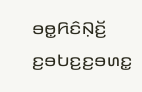ꤋꤥ꤭ꤖꤢꤨꤡ꤫ꤢꤩ꤬ ꤢ꤬ꤋꤝꤢ꤬ꤢ꤬ꤋꤛꤢ꤭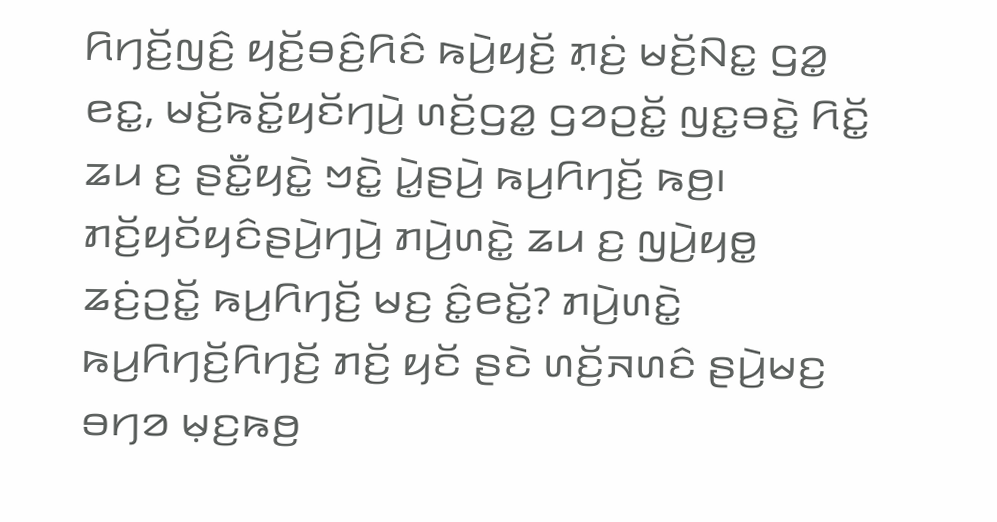ꤖꤚꤢꤩ꤬ꤜꤢꤨ꤬ ꤟꤢꤩ꤬ꤋꤢꤨ꤬ꤖꤢꤨ ꤒꤣꤧ꤬ꤟꤢꤩ꤬ ꤊ꤫ꤢꤦ꤬ ꤗꤢꤩ꤬ꤡꤢ꤭ ꤞꤤ꤭ ꤕꤢ꤭, ꤗꤢꤩ꤬ꤒꤢꤩ꤭ꤟꤢꤩꤚꤣꤧ꤬ ꤛꤢꤩ꤬ꤞꤤ꤭ ꤞꤤꤑꤢꤩ꤭ ꤜꤢ꤭ꤋꤢꤧ꤭ ꤖꤢꤩ꤭ ꤘꤣ ꤢ꤬ ꤔꤢꤪ꤭ꤟꤢꤧ꤭ ꤠꤢꤧ꤭ ꤣꤧ꤭ꤔꤣꤧ꤬ ꤒꤣ꤬ꤖꤚꤢꤩ꤬ ꤒꤥ꤬꤯
ꤊꤢꤩ꤬ꤟꤢꤩꤟꤢꤨꤔꤣꤧ꤬ꤚꤣꤧ꤬ ꤊꤣꤧ꤬ꤛꤢꤧ꤭ ꤘꤣ ꤢ꤬ ꤜꤣꤧ꤬ꤟꤥ꤭ ꤘꤢꤦ꤬ꤑꤢꤩ꤭ ꤒꤣ꤬ꤖꤚꤢꤩ꤬ ꤗꤢ꤬ ꤢꤨ꤭ꤕꤢꤩ꤭? ꤊꤣꤧ꤬ꤛꤢꤧ꤭ ꤒꤣ꤬ꤖꤚꤢꤩ꤬ꤖꤚꤢꤩ꤬ ꤊꤢꤩ꤬ ꤟꤢꤩ ꤔꤢꤧ ꤛꤢꤩ꤬ꤏꤛꤢꤨ ꤔꤣꤧ꤬ꤗꤢ꤬ ꤋꤚꤤ ꤗ꤫ꤢ꤬ꤒꤥ꤬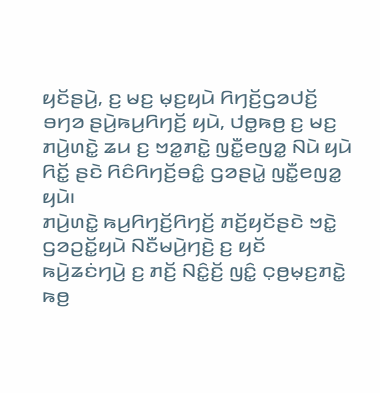ꤟꤢꤩꤔꤣꤧ꤬, ꤢ꤬ ꤗꤢ꤬ ꤗ꤫ꤢ꤬ꤟꤣꤧ ꤖꤚꤢꤩ꤬ꤞꤤꤓꤢꤩ꤬ ꤋꤚꤤ ꤔꤣꤧ꤬ꤒꤣ꤬ꤖꤚꤢꤩ꤬ ꤟꤣꤧ, ꤓꤥ꤭ꤒꤥ꤬ ꤢ꤬ ꤗꤢ꤬ ꤊꤣꤧ꤬ꤛꤢꤧ꤭ ꤘꤣ ꤢ꤬ ꤠꤤ꤭ꤊꤢꤧ꤭ ꤜꤢꤪ꤭ꤕꤜꤤ꤭ ꤡꤣꤧ ꤟꤣꤧ ꤖꤢꤩ꤭ ꤔꤢꤧ ꤖꤢꤨꤖꤚꤢꤩ꤬ꤋꤢꤨ꤭ ꤞꤤꤔꤣꤧ꤭ ꤜꤢꤪ꤭ꤕꤜꤤ꤭ ꤟꤣꤧ꤯
ꤊꤣꤧ꤬ꤛꤢꤧ꤭ ꤒꤣ꤬ꤖꤚꤢꤩ꤬ꤖꤚꤢꤩ꤬ ꤊꤢꤩ꤬ꤟꤢꤩꤔꤢꤧ ꤠꤢꤧ꤭ ꤞꤤꤑꤢꤩ꤭ꤟꤣꤧ ꤡꤢꤪꤗꤣꤧ꤬ꤚꤢꤧ꤬ ꤢ꤬ ꤟꤢꤩ ꤒꤣꤧ꤬ꤘꤢꤦꤚꤣꤧ꤬ ꤢ꤬ ꤊꤢꤩ꤬ ꤡꤢꤨ꤭ꤢꤩ꤬ ꤜꤢꤨ꤭ ꤍ꤫ꤥ꤬ꤗ꤫ꤢ꤬ꤊꤢꤧ꤭ ꤒꤥ꤬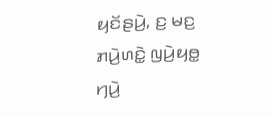ꤟꤢꤩꤔꤣꤧ꤬, ꤢ꤬ ꤗꤢ꤬ ꤊꤣꤧ꤬ꤛꤢꤧ꤭ ꤜꤣꤧ꤬ꤟꤥ꤭ ꤚꤣꤧ꤬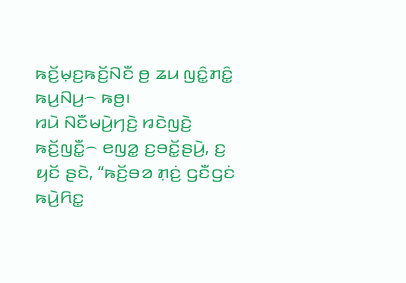ꤒꤢꤩ꤬ꤗ꤫ꤢ꤬ꤒꤢꤩ꤬ꤡꤢꤪ ꤥ꤬ ꤘꤣ ꤜꤢꤨ꤭ꤊꤢꤨ꤭ ꤒꤣ꤬ꤡꤣ꤬꤮ ꤒꤥ꤬꤯
ꤙꤣꤧ ꤡꤢꤪꤗꤣꤧ꤬ꤚꤢꤧ꤬ ꤙꤢꤧꤜꤢꤧ꤬ ꤒꤢꤩ꤬ꤜꤢꤪ꤭꤮ ꤕꤜꤤ꤭ ꤢ꤬ꤋꤢꤩ꤭ꤔꤣꤧ꤬, ꤢ꤬ ꤟꤢꤩ ꤔꤢꤧ, “ꤒꤢꤩ꤬ꤋꤤ ꤊ꤫ꤢꤦ꤬ ꤞꤢꤪꤞꤢꤦ ꤒꤣꤧ꤬ꤖꤢ꤭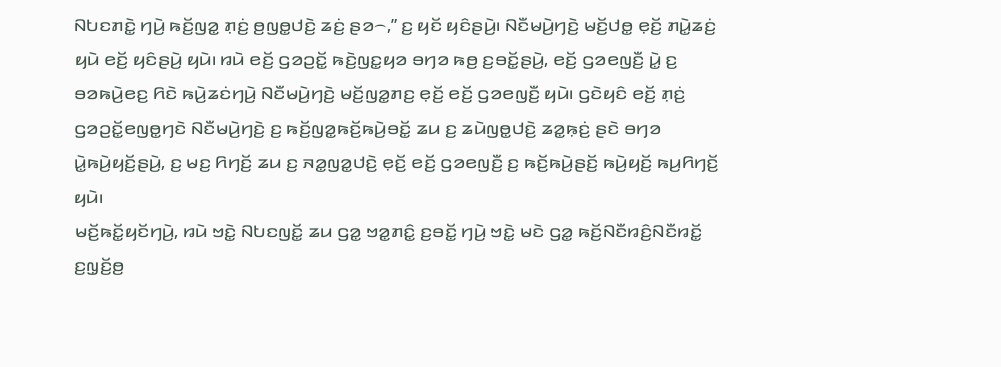ꤡꤝꤢꤊꤢꤧ꤭ ꤚꤣꤧ꤬ ꤒꤢꤩ꤬ꤜꤤ꤭ ꤊ꤫ꤢꤦ꤬ ꤥ꤬ꤜꤥ꤭ꤓꤢꤧ꤬ ꤘꤢꤦ꤬ ꤔꤤ꤮,” ꤢ꤬ ꤟꤢꤩ ꤟꤢꤨꤔꤣꤧ꤬꤯ ꤡꤢꤪꤗꤣꤧ꤬ꤚꤢꤧ꤬ ꤗꤢꤩ꤬ꤓꤥ꤭ ꤕ꤫ꤢꤩ꤬ ꤊꤣꤧ꤭ꤘꤢꤦ꤬ ꤟꤣꤧ ꤕꤢꤩ꤬ ꤟꤢꤨꤔꤣꤧ꤬ ꤟꤣꤧ꤯ ꤙꤣꤧ ꤕꤢꤩ꤬ ꤞꤤꤑꤢꤩ꤭ ꤒꤢꤧ꤬ꤜꤢ꤭ꤟꤤ ꤋꤚꤤ ꤒꤥ꤬ ꤢ꤬ꤋꤢꤩ꤭ꤔꤣꤧ꤬, ꤕꤢꤩ꤬ ꤞꤤꤕꤜꤢꤪ꤬ ꤣꤧ꤭ ꤢ꤬ ꤋꤤꤒꤣꤧ꤬ꤕꤢ꤬ ꤖꤢꤧ ꤒꤣꤧ꤬ꤘꤢꤦꤚꤣꤧ꤬ ꤡꤢꤪꤗꤣꤧ꤬ꤚꤢꤧ꤬ ꤗꤢꤩ꤬ꤜꤤ꤭ꤊꤢ꤬ ꤕ꤫ꤢꤩ꤬ ꤕꤢꤩ꤬ ꤞꤤꤕꤜꤢꤪ꤬ ꤟꤣꤧ꤯ ꤞꤢꤧꤟꤢꤨ ꤕꤢꤩ꤬ ꤊ꤫ꤢꤦ꤬ ꤞꤤꤑꤢꤩ꤭ꤕꤜꤥ꤭ꤚꤢꤧ ꤡꤢꤪꤗꤣꤧ꤬ꤚꤢꤧ꤬ ꤢ꤬ ꤒꤢꤩ꤬ꤜꤤ꤭ꤒꤢꤩ꤬ꤒꤣꤧ꤬ꤋꤢꤩ꤭ ꤘꤣ ꤢ꤬ ꤘꤣꤧꤜꤥ꤭ꤓꤢꤧ꤬ ꤘꤤ꤭ꤒ꤫ꤢꤦ꤬ ꤔꤢꤧ ꤋꤚꤤ ꤣꤧ꤭ꤒꤣꤧ꤬ꤟꤢꤩ꤬ꤔꤣꤧ꤬, ꤢ꤬ ꤗꤢ꤬ ꤖꤚꤢꤩ꤬ ꤘꤣ ꤢ꤬ ꤏꤤ꤭ꤜꤤ꤭ꤓꤢꤧ꤬ ꤕ꤫ꤢꤩ꤬ ꤕꤢꤩ꤬ ꤞꤤꤕꤜꤢꤪ꤬ ꤢ꤬ ꤒꤢꤩ꤬ꤒꤣꤧ꤬ꤔꤢꤩ꤬ ꤒꤣꤧ꤬ꤟꤢꤩ꤬ ꤒꤣ꤬ꤖꤚꤢꤩ꤬ ꤟꤣꤧ꤯
ꤗꤢꤩ꤬ꤒꤢꤩ꤭ꤟꤢꤩꤚꤣꤧ꤬, ꤙꤣꤧ ꤠꤢꤧ꤭ ꤡꤝꤢꤜꤢꤩ꤭ ꤘꤣ ꤞꤤ꤭ ꤠꤤ꤭ꤊꤢꤨ꤭ ꤢ꤬ꤋꤢꤩ꤭ ꤚꤣꤧ꤬ ꤠꤢꤧ꤭ ꤗꤢꤧ ꤞꤤ꤭ ꤒꤢꤩ꤬ꤡꤢꤪꤙꤢꤨ꤬ꤡꤢꤪꤙꤢꤩ꤭ ꤢ꤬ꤜ꤫ꤢꤩ꤬ꤥ꤬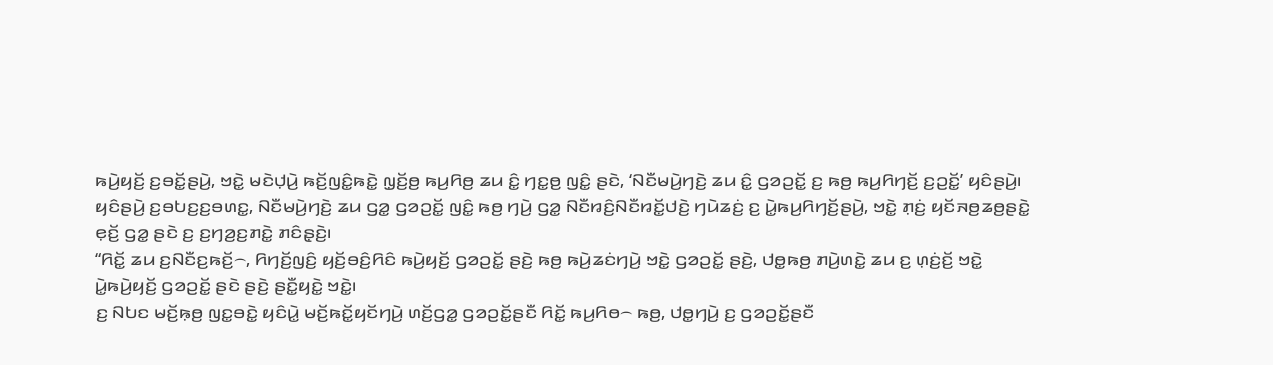ꤒꤣꤧ꤬ꤟꤢꤩ꤬ ꤢ꤬ꤋꤢꤩ꤭ꤔꤣꤧ꤬, ꤠꤢꤧ꤭ ꤗꤢꤧꤓ꤫ꤣꤧ꤬ ꤒꤢꤩ꤬ꤜꤢꤨ꤭ꤒꤢꤧ꤭ ꤜ꤫ꤢꤩ꤬ꤥ꤬ ꤒꤣ꤬ꤖꤥ꤬ ꤘꤣ ꤢꤨ꤭ ꤚꤢ꤭ꤥ꤬ ꤜꤢꤨ꤭ ꤔꤢꤧ, ‘ꤡꤢꤪꤗꤣꤧ꤬ꤚꤢꤧ꤬ ꤘꤣ ꤢꤨ꤭ ꤞꤤꤑꤢꤩ꤭ ꤢ꤬ ꤒꤥ꤬ ꤒꤣ꤬ꤖꤚꤢꤩ꤬ ꤢ꤬ꤑꤢꤩ꤭’ ꤟꤢꤨꤔꤣꤧ꤬꤯ ꤟꤢꤨꤔꤣꤧ꤬ ꤢ꤬ꤋꤝꤢ꤬ꤢ꤬ꤋꤛꤢ꤭, ꤡꤢꤪꤗꤣꤧ꤬ꤚꤢꤧ꤬ ꤘꤣ ꤞꤤ꤭ ꤞꤤꤑꤢꤩ꤭ ꤜꤢꤨ꤭ ꤒꤥ꤬ ꤚꤣꤧ꤬ ꤞꤤ꤭ ꤡꤢꤪꤙꤢꤨ꤬ꤡꤢꤪꤙꤢꤩ꤭ꤓꤢꤧ꤬ ꤚꤣꤧꤘꤢꤦ꤬ ꤢ꤬ ꤣꤧ꤭ꤒꤣ꤬ꤖꤚꤢꤩ꤬ꤔꤣꤧ꤬, ꤠꤢꤧ꤭ ꤊ꤫ꤢꤦ꤬ ꤟꤢꤩꤏꤥ꤬ꤘꤥ꤬ꤔꤢꤧ꤭ ꤕ꤫ꤢꤩ꤬ ꤞꤤ꤭ ꤔꤢꤧ ꤢ꤬ ꤢ꤬ꤚꤤ꤬ꤢ꤬ꤊꤢꤧ꤭ ꤊꤢꤨꤔ꤫ꤢꤧ꤬꤯
“ꤖꤢꤩ꤭ ꤘꤣ ꤢ꤬ꤡꤢꤪꤢ꤬ꤒꤢꤩ꤬꤮, ꤖꤚꤢꤩ꤬ꤜꤢꤨ꤬ ꤟꤢꤩ꤬ꤋꤢꤨ꤬ꤖꤢꤨ ꤒꤣꤧ꤬ꤟꤢꤩ꤬ ꤞꤤꤑꤢꤩ꤭ ꤔꤢꤧ꤬ ꤒꤥ꤬ ꤒꤣꤧ꤬ꤘꤢꤦꤚꤣꤧ꤬ ꤠꤢꤧ꤭ ꤞꤤꤑꤢꤩ꤭ ꤔꤢꤧ꤬, ꤓꤥ꤭ꤒꤥ꤬ ꤊꤣꤧ꤬ꤛꤢꤧ꤭ ꤘꤣ ꤢ꤬ ꤛ꤫ꤢꤦ꤬ꤢꤩ꤬ ꤠꤢꤧ꤭ ꤣꤧ꤭ꤒꤣꤧ꤬ꤟꤢꤩ꤬ ꤞꤤꤑꤢꤩ꤭ ꤔꤢꤧ ꤔꤢꤧ꤬ ꤔꤢꤪ꤭ꤟꤢꤧ꤭ ꤠꤢꤧ꤭꤯
ꤢ꤬ ꤡꤝꤢ ꤗꤢꤩ꤬ꤒ꤫ꤥ꤬ ꤜꤢ꤭ꤋꤢꤧ꤭ ꤟꤢꤨꤣꤧ꤭ ꤗꤢꤩ꤬ꤒꤢꤩ꤭ꤟꤢꤩꤚꤣꤧ꤬ ꤛꤢꤩ꤬ꤞꤤ꤭ ꤞꤤꤑꤢꤩ꤭ꤔꤢꤪ ꤖꤢꤩ꤭ ꤒꤣ꤬ꤖꤥ꤮ ꤒꤥ꤬, ꤓꤥ꤭ꤚꤣꤧ꤬ ꤢ꤬ ꤞꤤꤑꤢꤩ꤭ꤔꤢꤪ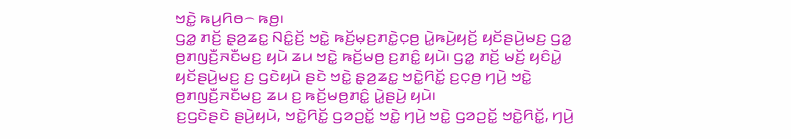ꤠꤢꤧ꤭ ꤒꤣ꤬ꤖꤥ꤮ ꤒꤥ꤬꤯
ꤞꤤ꤭ ꤊꤢꤩ꤬ ꤔ꤫ꤤ꤬ꤘꤢ꤭ ꤡꤢꤨ꤭ꤢꤩ꤬ ꤠꤢꤧ꤭ ꤒꤢꤩ꤬ꤗ꤫ꤢ꤬ꤊꤢꤧ꤭ꤍ꤫ꤥ꤬ ꤣꤧ꤭ꤒꤣꤧ꤬ꤟꤢꤩ꤬ ꤟꤢꤩꤔꤣꤧ꤬ꤗꤢ꤬ ꤞꤤ꤭ ꤥ꤬ꤊꤜꤢꤪ꤬ꤏꤢꤪꤗꤢ꤬ ꤟꤣꤧ ꤘꤣ ꤠꤢꤧ꤭ ꤒꤢꤩ꤬ꤗꤥ꤬ ꤢ꤬ꤊꤢꤨ꤭ ꤟꤣꤧ꤯ ꤞꤤ꤭ ꤊꤢꤩ꤬ ꤗꤢꤩ꤬ ꤟꤢꤨꤣꤧ꤭ ꤟꤢꤩꤔꤣꤧ꤬ꤗꤢ꤬ ꤢ꤬ ꤞꤢꤧꤟꤣꤧ ꤔꤢꤧ ꤠꤢꤧ꤭ ꤔ꤫ꤤ꤬ꤘꤢ꤭ ꤠꤢꤧ꤭ꤖꤢꤩ꤭ ꤢ꤬ꤍ꤫ꤥ꤬ ꤚꤣꤧ꤬ ꤠꤢꤧ꤭ ꤥ꤬ꤊꤜꤢꤪ꤬ꤏꤢꤪꤗꤢ꤬ ꤘꤣ ꤢ꤬ ꤒꤢꤩ꤬ꤗꤥ꤬ꤊꤢꤨ꤭ ꤣꤧ꤭ꤔꤣꤧ꤬ ꤟꤣꤧ꤯
ꤢ꤬ꤞꤢꤧꤔꤢꤧ ꤔꤣꤧ꤬ꤟꤣꤧ, ꤠꤢꤧ꤭ꤖꤢꤩ꤭ ꤞꤤꤑꤢꤩ꤭ ꤠꤢꤧ꤭ ꤚꤣꤧ꤬ ꤠꤢꤧ꤭ ꤞꤤꤑꤢꤩ꤭ ꤠꤢꤧ꤭ꤖꤢꤩ꤭, ꤚꤣꤧ꤬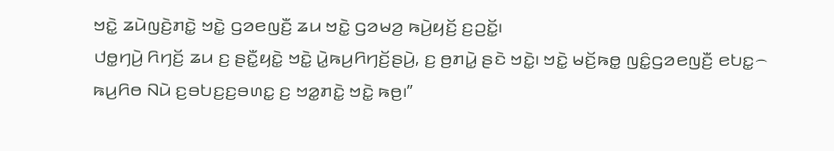ꤠꤢꤧ꤭ ꤘꤣꤧꤜꤢꤧ꤬ꤊꤢꤧ꤭ ꤠꤢꤧ꤭ ꤞꤤꤕꤜꤢꤪ꤬ ꤘꤣ ꤠꤢꤧ꤭ ꤞꤤꤗꤤ꤬ ꤒꤣꤧ꤬ꤟꤢꤩ꤬ ꤢ꤬ꤑꤢꤩ꤭꤯
ꤓꤥ꤭ꤚꤣꤧ꤬ ꤖꤚꤢꤩ꤬ ꤘꤣ ꤢ꤬ ꤔꤢꤪ꤭ꤟꤢꤧ꤭ ꤠꤢꤧ꤭ ꤣꤧ꤭ꤒꤣ꤬ꤖꤚꤢꤩ꤬ꤔꤣꤧ꤬, ꤢ꤬ ꤥ꤬ꤊꤣꤧ꤭ ꤔꤢꤧ ꤠꤢꤧ꤭꤯ ꤠꤢꤧ꤭ ꤗꤢꤩ꤬ꤒꤥ꤭ ꤜꤢꤨ꤭ꤞꤤꤕꤜꤢꤪ꤬ ꤕꤝꤢ꤭꤮ ꤒꤣ꤬ꤖꤥ ꤡꤣꤧ ꤢ꤬ꤋꤝꤢ꤬ꤢ꤬ꤋꤛꤢ꤭ ꤢ꤬ ꤠꤤ꤭ꤊꤢꤧ꤭ ꤠꤢꤧ꤭ ꤒꤥ꤬꤯”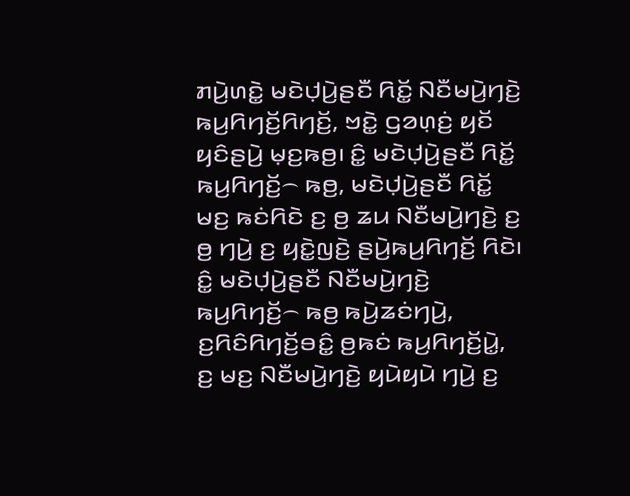ꤊꤣꤧ꤬ꤛꤢꤧ꤭ ꤗꤢꤧꤓ꤫ꤣꤧ꤬ꤔꤢꤪ ꤖꤢꤩ꤭ ꤡꤢꤪꤗꤣꤧ꤬ꤚꤢꤧ꤬ ꤒꤣ꤬ꤖꤚꤢꤩ꤬ꤖꤚꤢꤩ꤬, ꤠꤢꤧ꤭ ꤞꤤꤛ꤫ꤢꤦ꤬ ꤟꤢꤩ ꤟꤢꤨꤔꤣꤧ꤬ ꤗ꤫ꤢ꤬ꤒꤥ꤬꤯ ꤢꤨ꤭ ꤗꤢꤧꤓ꤫ꤣꤧ꤬ꤔꤢꤪ ꤖꤢꤩ꤭ ꤒꤣ꤬ꤖꤚꤢꤩ꤬꤮ ꤒꤥ꤬, ꤗꤢꤧꤓ꤫ꤣꤧ꤬ꤔꤢꤪ ꤖꤢꤩ꤭ ꤗꤢ꤬ ꤒꤢꤦꤖꤢꤧ ꤢ꤬ ꤥ꤬ ꤘꤣ ꤡꤢꤪꤗꤣꤧ꤬ꤚꤢꤧ꤬ ꤢ꤬ ꤥ꤬ ꤚꤣꤧ꤬ ꤢ꤬ ꤟꤢꤧ꤭ꤜꤢꤧ꤬ ꤔꤣꤧ꤬ꤒꤣ꤬ꤖꤚꤢꤩ꤬ ꤖꤢꤧ꤯
ꤢꤨ꤭ ꤗꤢꤧꤓ꤫ꤣꤧ꤬ꤔꤢꤪ ꤡꤢꤪꤗꤣꤧ꤬ꤚꤢꤧ꤬ ꤒꤣ꤬ꤖꤚꤢꤩ꤬꤮ ꤒꤥ꤬ ꤒꤣꤧ꤬ꤘꤢꤦꤚꤣꤧ꤬, ꤢ꤬ꤖꤢꤨꤖꤚꤢꤩ꤬ꤋꤢꤨ꤭ ꤥ꤬ꤒꤢꤦ ꤒꤣ꤬ꤖꤚꤢꤩ꤬ꤣꤧ꤭, ꤢ꤬ ꤗꤢ꤬ ꤡꤢꤪꤗꤣꤧ꤬ꤚꤢꤧ꤬ ꤟꤣꤧꤟꤣꤧ ꤚꤣꤧ꤬ ꤢ꤬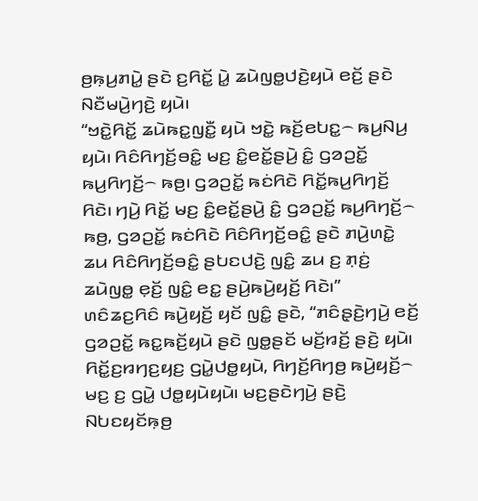ꤥ꤬ꤒ꤫ꤣ꤬ꤊꤣꤧ꤭ ꤔꤢꤧ ꤢ꤬ꤖꤢꤩ꤭ ꤣꤧ꤭ ꤘꤣꤧꤜꤥ꤭ꤓꤢꤧ꤬ꤟꤣꤧ ꤕꤢꤩ꤬ ꤔꤢꤧ ꤡꤢꤪꤗꤣꤧ꤬ꤚꤢꤧ꤬ ꤟꤣꤧ꤯
“ꤠꤢꤧ꤭ꤖꤢꤩ꤭ ꤘꤣꤧꤒꤢ꤭ꤜꤢꤪ꤭ ꤟꤣꤧ ꤠꤢꤧ꤭ ꤒꤢꤩ꤬ꤕꤝꤢ꤭꤮ ꤒꤣ꤬ꤡꤣ꤬ ꤟꤣꤧ꤯ ꤖꤢꤨꤖꤚꤢꤩ꤬ꤋꤢꤨ꤭ ꤗꤢ꤬ ꤢꤨ꤭ꤕꤢꤩ꤭ꤔꤣꤧ꤬ ꤢꤨ꤭ ꤞꤤꤑꤢꤩ꤭ ꤒꤣ꤬ꤖꤚꤢꤩ꤬꤮ ꤒꤥ꤬꤯ ꤞꤤꤑꤢꤩ꤭ ꤒꤢꤦꤖꤢꤧ ꤖꤢꤩ꤭ꤒꤣ꤬ꤖꤚꤢꤩ꤬ ꤖꤢꤧ꤯ ꤚꤣꤧ꤬ ꤖꤢꤩ꤭ ꤗꤢ꤬ ꤢꤨ꤭ꤕꤢꤩ꤭ꤔꤣꤧ꤬ ꤢꤨ꤭ ꤞꤤꤑꤢꤩ꤭ ꤒꤣ꤬ꤖꤚꤢꤩ꤬꤮ ꤒꤥ꤬, ꤞꤤꤑꤢꤩ꤭ ꤒꤢꤦꤖꤢꤧ ꤖꤢꤨꤖꤚꤢꤩ꤬ꤋꤢꤨ꤭ ꤔꤢꤧ ꤊꤣꤧ꤬ꤛꤢꤧ꤭ ꤘꤣ ꤖꤢꤨꤖꤚꤢꤩ꤬ꤋꤢꤨ꤭ ꤔꤝꤢꤓꤢꤧ꤬ ꤜꤢꤨ꤭ ꤘꤣ ꤢ꤬ ꤊ꤫ꤢꤦ꤬ ꤘꤣꤧꤜꤥ꤭ ꤕ꤫ꤢꤩ꤬ ꤜꤢꤨ꤭ ꤕꤢ꤭ ꤔꤣꤧ꤬ꤒꤣꤧ꤬ꤟꤢꤩ꤬ ꤖꤢꤧ꤯”
ꤛꤢꤨꤘꤢ꤬ꤖꤢꤨ ꤒꤣꤧ꤬ꤟꤢꤩ꤬ ꤟꤢꤩ ꤜꤢꤨ꤭ ꤔꤢꤧ, “ꤊꤢꤨꤔ꤫ꤢꤧ꤬ꤚꤣꤧ꤬ ꤕꤢꤩ꤬ ꤞꤤꤑꤢꤩ꤭ ꤒꤢ꤭ꤒꤢꤩ꤬ꤟꤣꤧ ꤔꤢꤧ ꤜꤥ꤭ꤔꤢꤩ ꤗꤢꤩ꤬ꤙꤢꤩ꤬ ꤔꤢꤧ꤬ ꤟꤣꤧ꤯ ꤖꤢꤩ꤭ꤢ꤬ꤙꤚꤢ꤬ꤟꤢ꤬ ꤞꤣꤧ꤭ꤓꤥ꤭ꤟꤣꤧ, ꤖꤚꤢꤩ꤬ꤖꤚꤥ꤬ ꤒꤣꤧ꤬ꤟꤢꤩ꤬꤮ ꤗꤢ꤬ ꤢ꤬ ꤞꤣꤧ꤭ ꤓꤥ꤭ꤟꤣꤧꤟꤣꤧ꤯ ꤗꤢ꤬ꤔꤢꤧꤚꤣꤧ꤬ ꤔꤢꤧ꤬ ꤡꤝꤢꤟꤢꤩꤒ꤫ꤥ꤬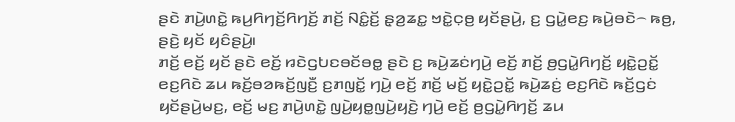ꤔꤢꤧ ꤊꤣꤧ꤬ꤛꤢꤧ꤭ ꤒꤣ꤬ꤖꤚꤢꤩ꤬ꤖꤚꤢꤩ꤬ ꤊꤢꤩ꤬ ꤡꤢꤨ꤭ꤢꤩ꤬ ꤔ꤫ꤤ꤬ꤘꤢ꤭ ꤠꤢꤧ꤭ꤍ꤫ꤥ꤬ ꤟꤢꤩꤔꤣꤧ꤬, ꤢ꤬ ꤞꤣꤧ꤭ꤕꤢ꤬ ꤒꤣꤧ꤬ꤋꤢꤧ꤮ ꤒꤥ꤬, ꤔꤢꤧ꤬ ꤟꤢꤩ ꤟꤢꤨꤔꤣꤧ꤬꤯
ꤊꤢꤩ꤬ ꤕꤢꤩ꤬ ꤟꤢꤩ ꤔꤢꤧ ꤕꤢꤩ꤬ ꤙꤢꤧꤞꤝꤢꤋꤢꤩꤋꤥ꤭ ꤔꤢꤧ ꤢ꤬ ꤒꤣꤧ꤬ꤘꤢꤦꤚꤣꤧ꤬ ꤕꤢꤩ꤬ ꤊꤢꤩ꤬ ꤥ꤬ꤞꤣꤧ꤭ꤖꤚꤢꤩ꤬ ꤟꤢꤧ꤭ꤑꤢꤩ꤭ ꤕꤢ꤬ꤖꤢꤧ ꤘꤣ ꤒꤢꤩ꤬ꤋꤤꤒꤢꤩ꤬ꤜꤢꤪ꤬ ꤢ꤬ꤊꤜꤢꤩ꤭ ꤚꤣꤧ꤬ ꤕꤢꤩ꤬ ꤊꤢꤩ꤬ ꤗꤢꤩ꤬ ꤟꤢꤧ꤭ꤑꤢꤩ꤭ ꤒꤣꤧ꤬ꤘꤢꤦ꤬ ꤕꤢ꤬ꤖꤢꤧ ꤒꤢꤩ꤬ꤞꤢꤦ ꤟꤢꤩꤔꤣꤧ꤬ꤗꤢ꤬, ꤕꤢꤩ꤬ ꤗꤢ꤬ ꤊꤣꤧ꤬ꤛꤢꤧ꤭ ꤜꤣꤧ꤬ꤟꤥ꤭ꤜꤣꤧ꤬ꤟꤢꤧ꤬ ꤚꤣꤧ꤬ ꤕꤢꤩ꤬ ꤥ꤬ꤞꤣꤧ꤭ꤖꤚꤢꤩ꤬ ꤘꤣ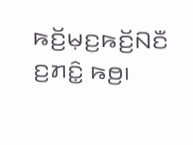ꤒꤢꤩ꤬ꤗ꤫ꤢ꤬ꤒꤢꤩ꤬ꤡꤢꤪ ꤢ꤬ꤊꤢꤨ꤭ ꤒꤥ꤬꤯